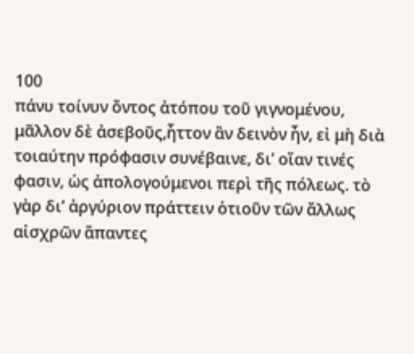100
πάνυ τοίνυν ὄντος ἀτόπου τοῦ γιγνομένου, μᾶλλον δὲ ἀσεβοῦς,ἧττον ἂν δεινὸν ἦν, εἰ μὴ διὰ τοιαύτην πρόφασιν συνέβαινε, διʼ οἵαν τινές φασιν, ὡς ἀπολογούμενοι περὶ τῆς πόλεως. τὸ γὰρ διʼ ἀργύριον πράττειν ὁτιοῦν τῶν ἄλλως αἰσχρῶν ἅπαντες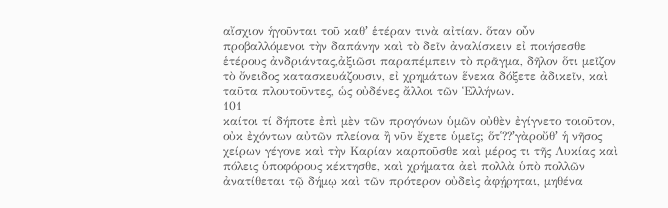αἴσχιον ἡγοῦνται τοῦ καθʼ ἑτέραν τινὰ αἰτίαν. ὅταν οὖν προβαλλόμενοι τὴν δαπάνην καὶ τὸ δεῖν ἀναλίσκειν εἰ ποιήσεσθε ἑτέρους ἀνδριάντας,ἀξιῶσι παραπέμπειν τὸ πρᾶγμα, δῆλον ὅτι μεῖζον τὸ ὄνειδος κατασκευάζουσιν, εἰ χρημάτων ἕνεκα δόξετε ἀδικεῖν, καὶ ταῦτα πλουτοῦντες, ὡς οὐδένες ἄλλοι τῶν Ἑλλήνων.
101
καίτοι τί δήποτε ἐπὶ μὲν τῶν προγόνων ὑμῶν οὐθὲν ἐγίγνετο τοιοῦτον, οὐκ ἐχόντων αὐτῶν πλείονα ἢ νῦν ἔχετε ὑμεῖς; ὅτ̔??ʼγὰροὔθʼ ἡ νῆσος χείρων γέγονε καὶ τὴν Καρίαν καρποῦσθε καὶ μέρος τι τῆς Λυκίας καὶ πόλεις ὑποφόρους κέκτησθε, καὶ χρήματα ἀεὶ πολλὰ ὑπὸ πολλῶν ἀνατίθεται τῷ δήμῳ καὶ τῶν πρότερον οὐδεὶς ἀφῄρηται, μηθένα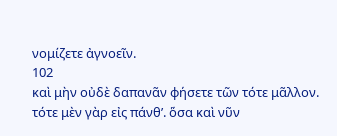νομίζετε ἀγνοεῖν.
102
καὶ μὴν οὐδὲ δαπανᾶν φήσετε τῶν τότε μᾶλλον. τότε μὲν γὰρ εἰς πάνθʼ. ὅσα καὶ νῦν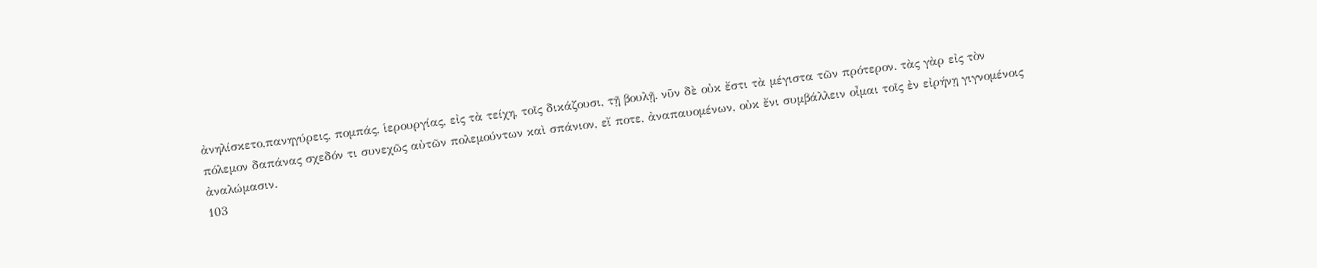ἀνηλίσκετο,πανηγύρεις, πομπάς, ἱερουργίας, εἰς τὰ τείχη, τοῖς δικάζουσι, τῇ βουλῇ. νῦν δὲ οὐκ ἔστι τὰ μέγιστα τῶν πρότερον. τὰς γὰρ εἰς τὸν πόλεμον δαπάνας σχεδόν τι συνεχῶς αὐτῶν πολεμούντων καὶ σπάνιον, εἴ ποτε, ἀναπαυομένων, οὐκ ἔνι συμβάλλειν οἶμαι τοῖς ἐν εἰρήνῃ γιγνομένοις ἀναλώμασιν.
103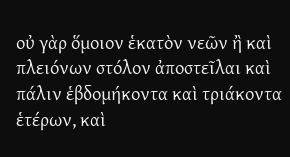οὐ γὰρ ὅμοιον ἑκατὸν νεῶν ἢ καὶ πλειόνων στόλον ἀποστεῖλαι καὶ πάλιν ἑβδομήκοντα καὶ τριάκοντα ἑτέρων, καὶ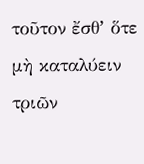τοῦτον ἔσθʼ ὅτε μὴ καταλύειν τριῶν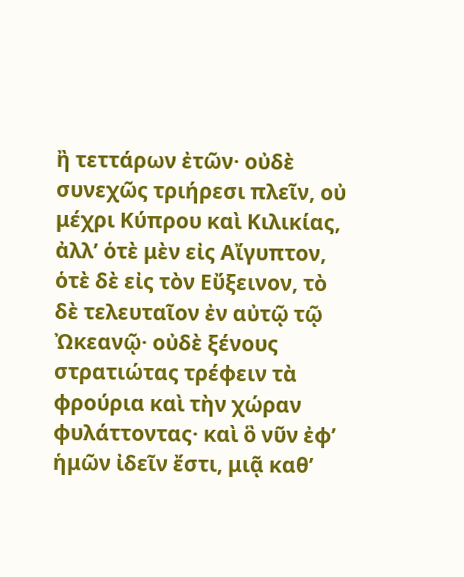ἢ τεττάρων ἐτῶν· οὐδὲ συνεχῶς τριήρεσι πλεῖν, οὐ μέχρι Κύπρου καὶ Κιλικίας, ἀλλʼ ὁτὲ μὲν εἰς Αἴγυπτον, ὁτὲ δὲ εἰς τὸν Εὔξεινον, τὸ δὲ τελευταῖον ἐν αὐτῷ τῷ Ὠκεανῷ· οὐδὲ ξένους στρατιώτας τρέφειν τὰ φρούρια καὶ τὴν χώραν φυλάττοντας· καὶ ὃ νῦν ἐφʼ ἡμῶν ἰδεῖν ἔστι, μιᾷ καθʼ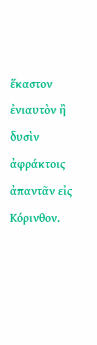ἕκαστον ἐνιαυτὸν ἢ δυσὶν ἀφράκτοις ἀπαντᾶν εἰς Κόρινθον.